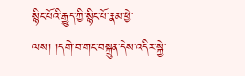སྙིང་པོའི་རྒྱུད་ཀྱི་སྙིང་པོ་རྣམ་ཕྱེ་ལས། །དགེ་བ་གང་བསྐྲུན་དེས་འདིར་སྐྱེ་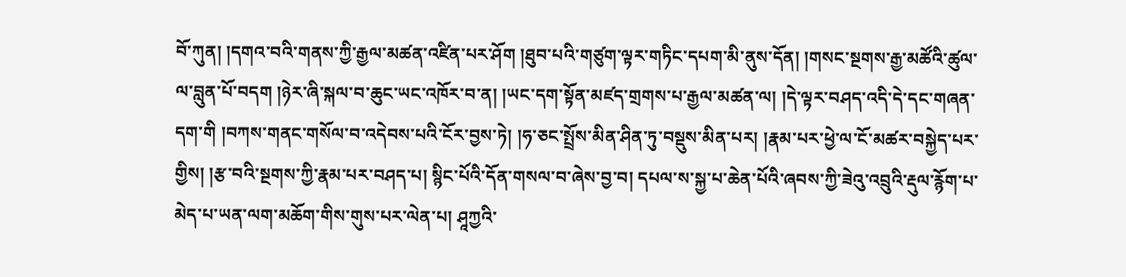བོ་ཀུན། །དགའ་བའི་གནས་ཀྱི་རྒྱལ་མཚན་འཛིན་པར་ཤོག །ཐུབ་པའི་གཙུག་ལྟར་གཏིང་དཔག་མི་ནུས་དོན། །གསང་སྔགས་རྒྱ་མཚོའི་ཚུལ་ལ་བླུན་པོ་བདག །ཉེར་ཞི་སྐལ་བ་ཆུང་ཡང་འཁོར་བ་ན། །ཡང་དག་སྟོན་མཛད་གྲགས་པ་རྒྱལ་མཚན་ལ། །དེ་ལྟར་བཤད་འདི་དེ་དང་གཞན་དག་གི །བཀས་གནང་གསོལ་བ་འདེབས་པའི་ངོར་བྱས་ཏེ། །ཧ་ཅང་སྤྲོས་མིན་ཤིན་ཏུ་བསྡུས་མིན་པར། །རྣམ་པར་ཕྱེ་ལ་ངོ་མཚར་བསྐྱེད་པར་གྱིས། །རྩ་བའི་སྔགས་ཀྱི་རྣམ་པར་བཤད་པ། སྙིང་པོའི་དོན་གསལ་བ་ཞེས་བྱ་བ། དཔལ་ས་སྐྱ་པ་ཆེན་པོའི་ཞབས་ཀྱི་ཟེའུ་འབྲུའི་རྡུལ་རྙོག་པ་མེད་པ་ཡན་ལག་མཆོག་གིས་གུས་པར་ལེན་པ། ཤཱཀྱའི་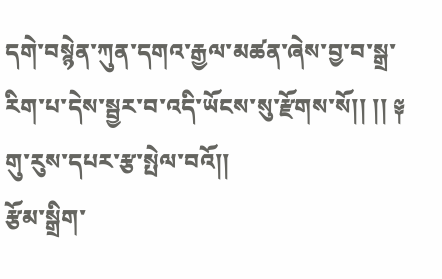དགེ་བསྙེན་ཀུན་དགའ་རྒྱལ་མཚན་ཞེས་བྱ་བ་སྒྲ་རིག་པ་དེས་སྦྱར་བ་འདི་ཡོངས་སུ་རྫོགས་སོ།། །། ༈ གུ་རུས་དཔར་རྩ་སྤེལ་བའོ།།
རྩོམ་སྒྲིག་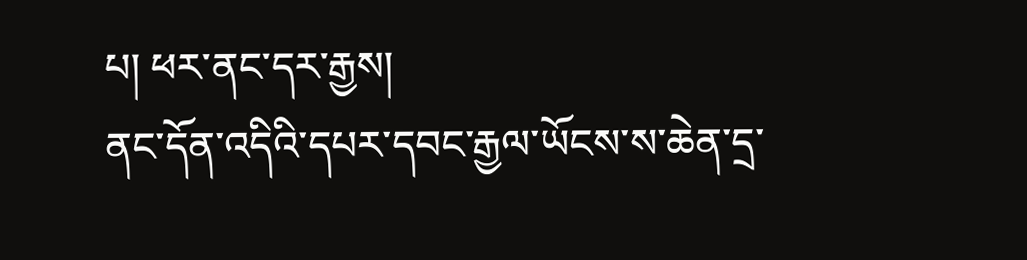པ། ཕར་ནང་དར་རྒྱས།
ནང་དོན་འདིའི་དཔར་དབང་རྒྱལ་ཡོངས་ས་ཆེན་དྲ་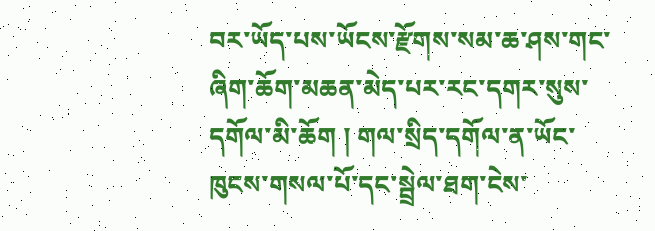བར་ཡོད་པས་ཡོངས་རྫོགས་སམ་ཆ་ཤས་གང་ཞིག་ཆོག་མཆན་མེད་པར་རང་དགར་སུས་དགོལ་མི་ཆོག ། གལ་སྲིད་དགོལ་ན་ཡོང་ཁུངས་གསལ་པོ་དང་སྦྲེལ་ཐག་ངེས་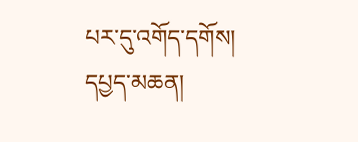པར་དུ་འགོད་དགོས།
དཔྱད་མཆན།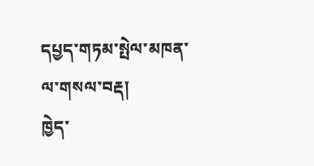དཔྱད་གཏམ་སྤེལ་མཁན་ལ་གསལ་བརྡ།
ཁྱེད་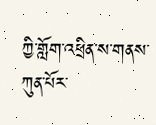ཀྱི་གློག་འཕྲིན་ས་གནས་ཀུན་པོར་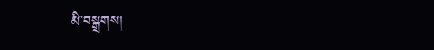མི་བསྒྲགས།